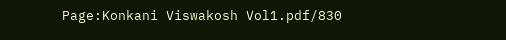Page:Konkani Viswakosh Vol1.pdf/830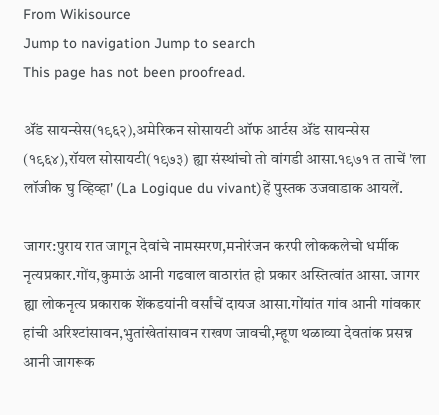From Wikisource
Jump to navigation Jump to search
This page has not been proofread.

ॲंड सायन्सेस(१९६२),अमेरिकन सोसायटी ऑफ आर्टस ॲंड सायन्सेस (१९६४),रॉयल सोसायटी(१९७३) ह्या संस्थांचो तो वांगडी आसा.१९७१ त ताचें 'ला लॉजीक घु व्हिव्हा' (La Logique du vivant)हें पुस्तक उजवाडाक आयलें.

जागर:पुराय रात जागून देवांचे नामस्मरण,मनोरंजन करपी लोककलेचो धर्मीक नृत्यप्रकार.गोंय,कुमाऊं आनी गढवाल वाठारांत हो प्रकार अस्तित्वांत आसा. जागर ह्या लोकनृत्य प्रकाराक शेंकडयांनी वर्सांचें दायज आसा.गोंयांत गांव आनी गांवकार हांची अरिश्टांसावन,भुतांखेतांसावन राखण जावची,म्हूण थळाव्या देवतांक प्रसन्न आनी जागरूक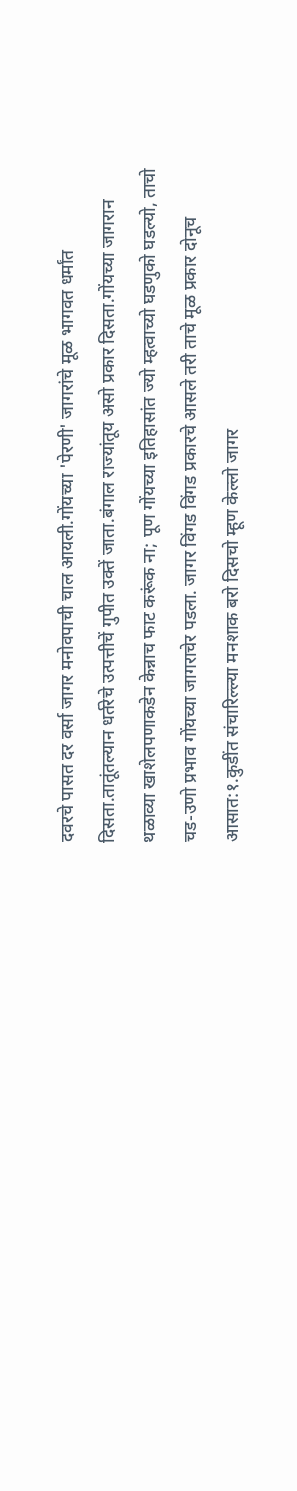दवरचे पासत दर वर्सा जागर मनोवपाची चाल आयली.गोंयच्या 'पेरणी' जागरांचे मूळ भागवत धर्मांत दिसता.तातूंतल्यान धर्तरेचे उत्पत्तीचें गुपीत उक्तें जाता.बंगाल राज्यांतूय असो प्रकार दिसता.गोंयच्या जागरान थळाव्या खाशेलपणाकडेन केन्नाच फाट करूंक ना; पूण गोंयच्या इतिहासांत ज्यो म्हत्वाच्यो घडणुको घडल्यो, ताचो चड-उणो प्रभाव गोंयच्या जागराचेर पडला. जागर विंगड विंगड प्रकारचे आसले तरी ताचे मूळ प्रकार दोनूच आसात:१.कुडींत संचारिल्ल्या मनशाक बरो दिसचो म्हूण केल्लो जागर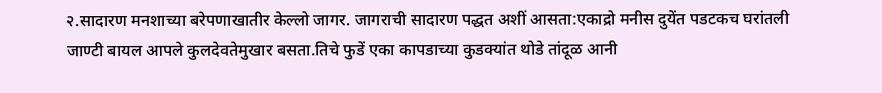२.सादारण मनशाच्या बरेपणाखातीर केल्लो जागर. जागराची सादारण पद्धत अशीं आसता:एकाद्रो मनीस दुयेंत पडटकच घरांतली जाण्टी बायल आपले कुलदेवतेमुखार बसता.तिचे फुडें एका कापडाच्या कुडक्यांत थोडे तांदूळ आनी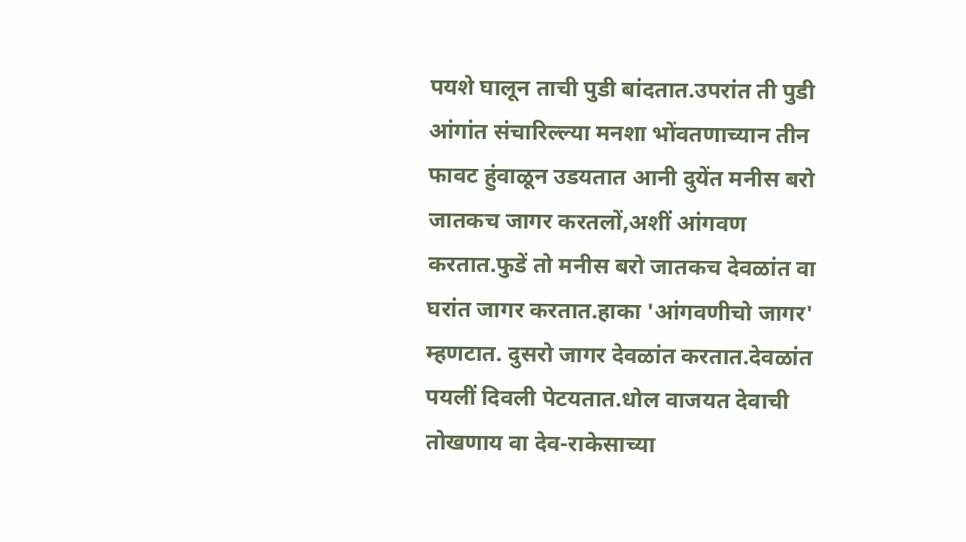पयशे घालून ताची पुडी बांदतात.उपरांत ती पुडी आंगांत संचारिल्ल्या मनशा भोंवतणाच्यान तीन फावट हुंवाळून उडयतात आनी दुयेंत मनीस बरो जातकच जागर करतलों,अशीं आंगवण करतात.फुडें तो मनीस बरो जातकच देवळांत वा घरांत जागर करतात.हाका 'आंगवणीचो जागर' म्हणटात. दुसरो जागर देवळांत करतात.देवळांत पयलीं दिवली पेटयतात.धोल वाजयत देवाची तोखणाय वा देव-राकेसाच्या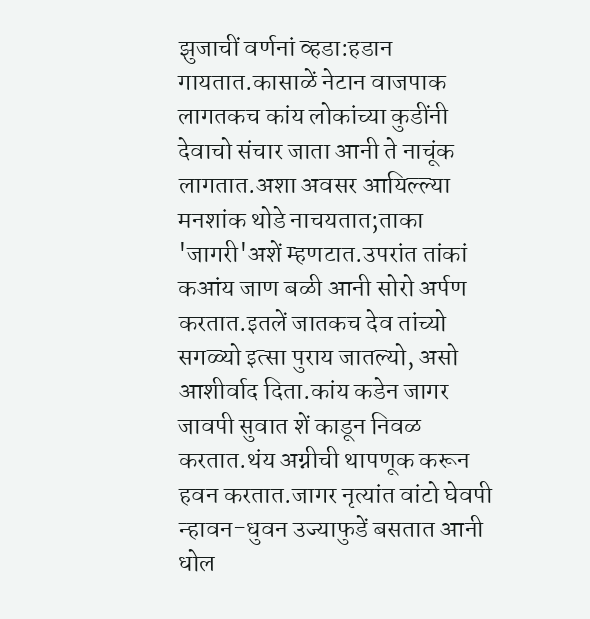झुजाचीं वर्णनां व्हडा:हडान गायतात.कासाळें नेटान वाजपाक लागतकच कांय लोकांच्या कुडींनी देवाचो संचार जाता आनी ते नाचूंक लागतात.अशा अवसर आयिल्ल्या मनशांक थोडे नाचयतात;ताका 'जागरी'अशें म्हणटात.उपरांत तांकां कआंय जाण बळी आनी सोरो अर्पण करतात.इतलें जातकच देव तांच्यो सगळ्यो इत्सा पुराय जातल्यो, असो आशीर्वाद दिता.कांय कडेन जागर जावपी सुवात शें काडून निवळ करतात.थंय अग्नीची थापणूक करून हवन करतात.जागर नृत्यांत वांटो घेवपी न्हावन-धुवन उज्याफुडें बसतात आनी धोल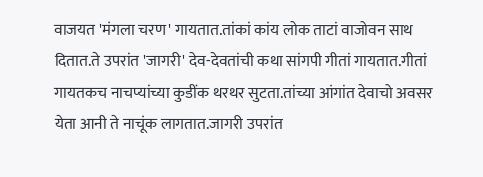वाजयत 'मंगला चरण' गायतात.तांकां कांय लोक ताटां वाजोवन साथ दितात.ते उपरांत 'जागरी' देव-देवतांची कथा सांगपी गीतां गायतात.गीतां गायतकच नाचप्यांच्या कुडींक थरथर सुटता.तांच्या आंगांत देवाचो अवसर येता आनी ते नाचूंक लागतात.जागरी उपरांत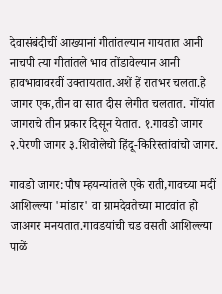देवासंबंदीचीं आख्यानां गीतांतल्यान गायतात आनी नाचपी त्या गीतांतले भाव तोंडावेल्यान आनी हावभावावरवीं उक्तायतात.अशें हें रातभर चलता.हे जागर एक,तीन वा सात दीस लेगीत चलतात. गोंयांत जागराचे तीन प्रकार दिसून येतात. १.गावडो जागर २.पेरणी जागर ३.शिवोलेचो हिंदू-किरिस्तांवांचो जागर.

गावडो जागर:पौष म्हयन्यांतले एके राती,गावच्या मदीं आशिल्ल्या 'मांडार' वा ग्रामदेवतेच्या माटवांत हो जाअगर मनयतात.गावडयांची चड वसती आशिल्ल्या पाळें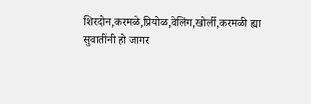शिरदोन,करमळे,प्रियोळ,वेलिंग,खोर्ली,करमळी ह्या सुवातींनी हो जागर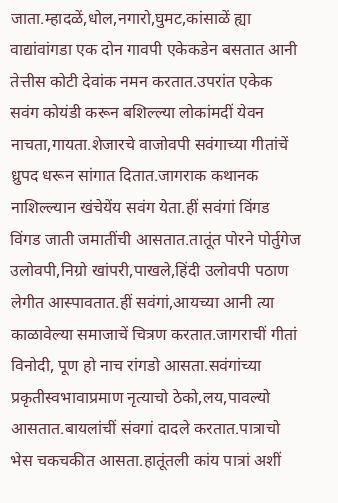जाता.म्हादळें,धोल,नगारो,घुमट,कांसाळें ह्या वाद्यांवांगडा एक दोन गावपी एकेकडेन बसतात आनी तेत्तीस कोटी देवांक नमन करतात.उपरांत एकेक सवंग कोयंडी करून बशिल्ल्या लोकांमदीं येवन नाचता,गायता.शेजारचे वाजोवपी सवंगाच्या गीतांचें ध्रुपद धरून सांगात दितात.जागराक कथानक नाशिल्ल्यान खंचेयेंय सवंग येता.हीं सवंगां विंगड विंगड जाती जमातींची आसतात.तातूंत पोरने पोर्तुगेज उलोवपी,निग्रो खांपरी,पाखले,हिंदी उलोवपी पठाण लेगीत आस्पावतात.हीं सवंगां,आयच्या आनी त्या काळावेल्या समाजाचें चित्रण करतात.जागराचीं गीतां विनोदी, पूण हो नाच रांगडो आसता.सवंगांच्या प्रकृतीस्वभावाप्रमाण नृत्याचो ठेको,लय,पावल्यो आसतात.बायलांचीं संवगां दादले करतात.पात्राचो भेस चकचकीत आसता.हातूंतली कांय पात्रां अशीं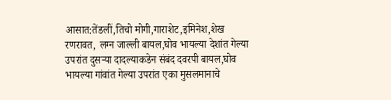आसात:तेंडलीं,तिचो मोगी,गाराशेट,इमिनेश,शेख रणरावत, लग्न जाल्ली बायल,घोव भायल्या देशांत गेल्या उपरांत दुसऱ्या दादल्याकडेन संबंद दवरपी बायल,घोव भायल्या गांवांत गेल्या उपरांत एका मुसलमानाचे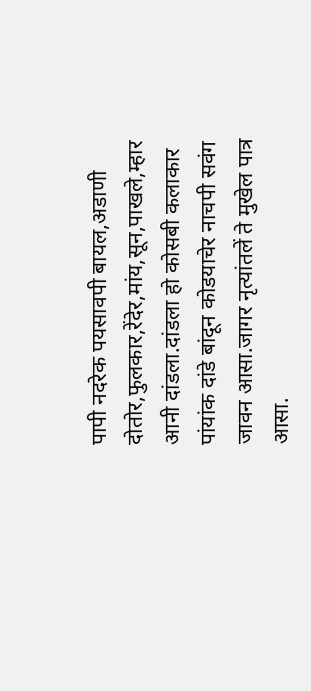पापी नदरेक पयसावपी बायल,अडाणी दोतोर,फुलकार,रेंदेर,मांय,सून,पाखले,म्हार आनी दांडला.दांडला हो कोसबी कलाकार पांयांक दांडे बांदून कोडयाचेर नाचपी सवंग जावन आसा.जागर नृत्यांतलें ते मुखेल पात्र आसा.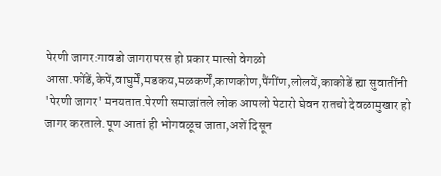पेरणी जागर:गावडो जागरापरस हो प्रकार मात्सो वेगळो आसा.फोंडें,केपें,वाघुर्में,मडकय,मळकर्णें,काणकोण,पैंगींण,लोलयें,काकोडें ह्या सुवातींनी 'पेरणी जागर' मनयतात.पेरणी समाजांतले लोक आपलो पेटारो घेवन रातचो देवळामुखार हो जागर करताले.पूण आतां ही भोगवळूच जाता,अशें दिसून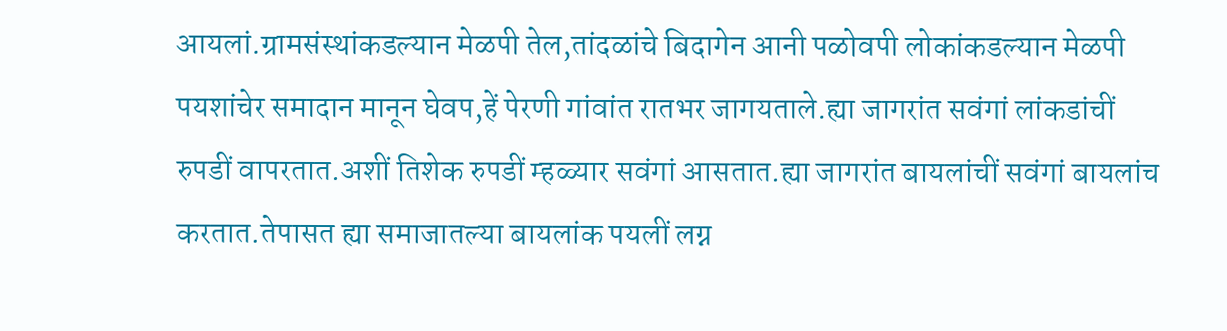आयलां.ग्रामसंस्थांकडल्यान मेळपी तेल,तांदळांचे बिदागेन आनी पळोवपी लोकांकडल्यान मेळपी पयशांचेर समादान मानून घेवप,हें पेरणी गांवांत रातभर जागयताले.ह्या जागरांत सवंगां लांकडांचीं रुपडीं वापरतात.अशीं तिशेक रुपडीं म्हळ्यार सवंगां आसतात.ह्या जागरांत बायलांचीं सवंगां बायलांच करतात.तेपासत ह्या समाजातल्या बायलांक पयलीं लग्न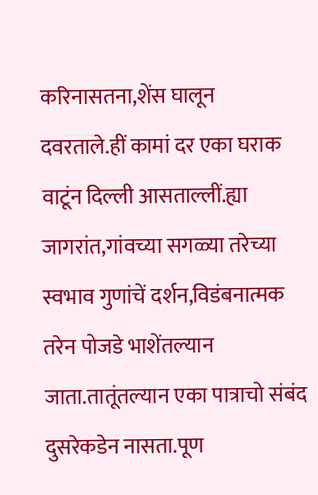करिनासतना,शेंस घालून दवरताले.हीं कामां दर एका घराक वाटूंन दिल्ली आसताल्लीं.ह्या जागरांत,गांवच्या सगळ्या तरेच्या स्वभाव गुणांचें दर्शन,विडंबनात्मक तरेन पोजडे भाशेंतल्यान जाता.तातूंतल्यान एका पात्राचो संबंद दुसरेकडेन नासता.पूण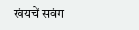खंयचें सवंग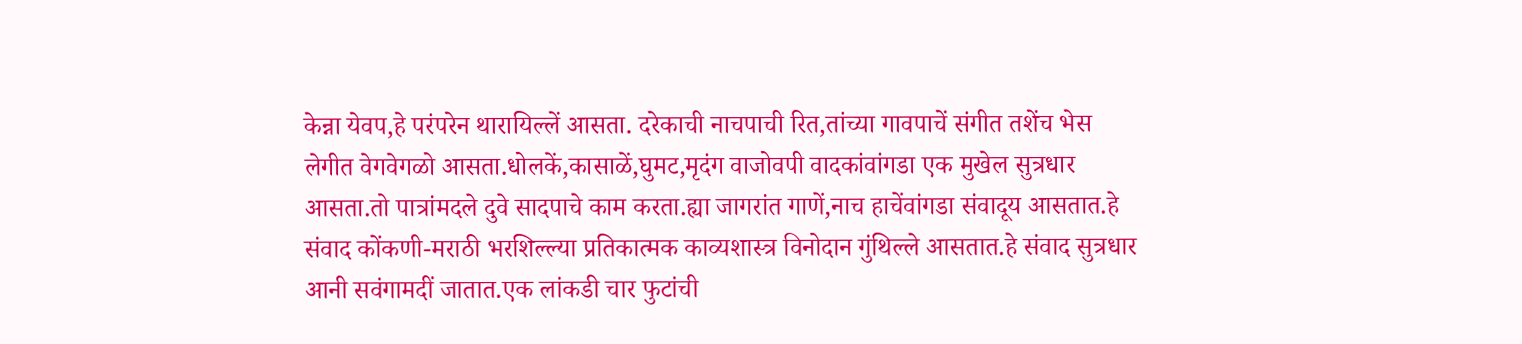केन्ना येवप,हे परंपरेन थारायिल्लें आसता. दरेकाची नाचपाची रित,तांच्या गावपाचें संगीत तशेंच भेस लेगीत वेगवेगळो आसता.धोलकें,कासाळें,घुमट,मृदंग वाजोवपी वादकांवांगडा एक मुखेल सुत्रधार आसता.तो पात्रांमदले दुवे सादपाचे काम करता.ह्या जागरांत गाणें,नाच हाचेंवांगडा संवादूय आसतात.हे संवाद कोंकणी-मराठी भरशिल्ल्या प्रतिकात्मक काव्यशास्त्र विनोदान गुंथिल्ले आसतात.हे संवाद सुत्रधार आनी सवंगामदीं जातात.एक लांकडी चार फुटांची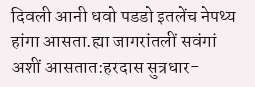दिवली आनी धवो पडडो इतलेंच नेपथ्य हांगा आसता.ह्या जागरांतलीं सवंगां अशीं आसतात:हरदास सुत्रधार-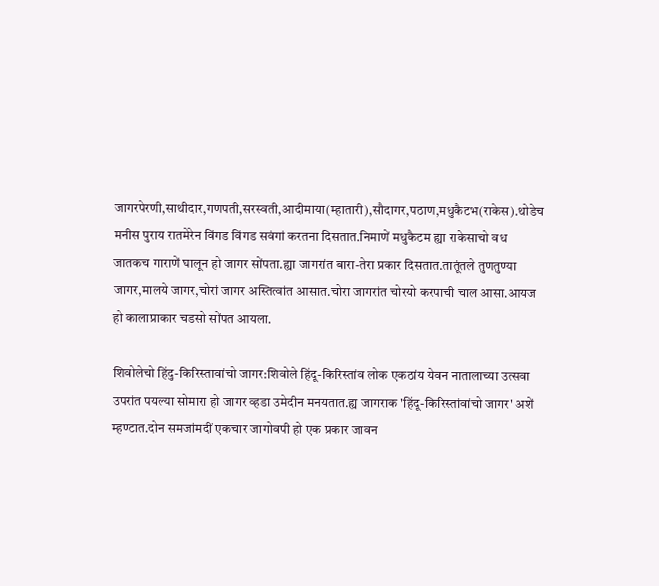जागरपेरणी,साथीदार,गणपती,सरस्वती,आदीमाया(म्हातारी),सौदागर,पठाण,मधुकैटभ(राकेस).थोडेच मनीस पुराय रातमेरेन विंगड विंगड सवंगां करतना दिसतात.निमाणें मधुकैटम ह्या राकेसाचो वध जातकच गाराणें घालून हो जागर सोंपता.ह्या जागरांत बारा-तेरा प्रकार दिसतात.तातूंतले तुणतुण्या जागर,मालये जागर,चोरां जागर अस्तित्वांत आसात.चोरा जागरांत चोरयो करपाची चाल आसा.आयज हो कालाप्राकार चडसो सोंपत आयला.

शिवोलेचो हिंदु-किरिस्तावांचो जागर:शिवोले हिंदू-किरिस्तांव लोक एकठांय येवन नातालाच्या उत्सवा उपरांत पयल्या सोमारा हो जागर व्हडा उमेदीन मनयतात.ह्य जागराक 'हिंदू-किरिस्तांवांचो जागर' अशें म्हण्टात.दोन समजांमदीं एकचार जागोवपी हो एक प्रकार जावन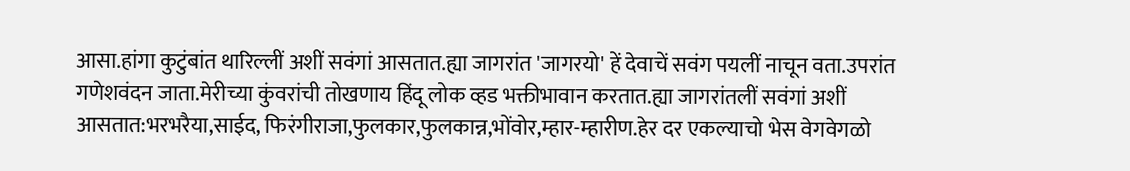आसा.हांगा कुटुंबांत थारिल्लीं अशीं सवंगां आसतात.ह्या जागरांत 'जागरयो' हें देवाचें सवंग पयलीं नाचून वता.उपरांत गणेशवंदन जाता.मेरीच्या कुंवरांची तोखणाय हिंदू लोक व्हड भक्तीभावान करतात.ह्या जागरांतलीं सवंगां अशीं आसतात:भरभरैया,साईद, फिरंगीराजा,फुलकार,फुलकान्न,भोंवोर,म्हार-म्हारीण.हेर दर एकल्याचो भेस वेगवेगळो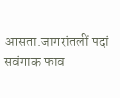आसता.जागरांतलीं पदां सवंगाक फाव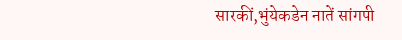सारकीं,भुंयेकडेन नातें सांगपी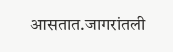आसतात.जागरांतली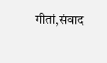गीतां,संवाद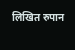लिखित रुपान